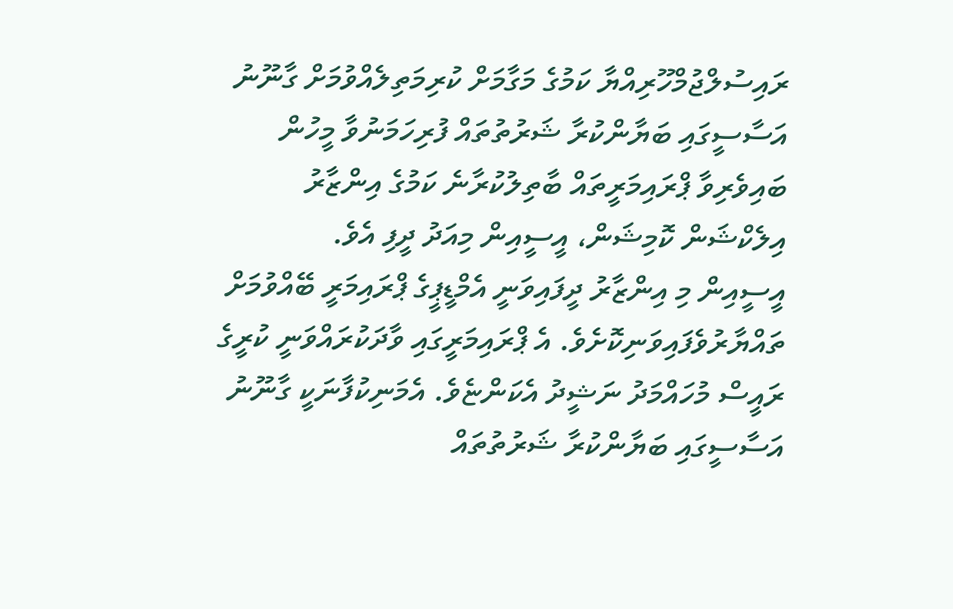ރައިސުލްޖުމްހޫރިއްޔާ ކަމުގެ މަގާމަށް ކުރިމަތިލެއްވުމަށް ގާނޫނު އަސާސީގައި ބަޔާންކުރާ ޝަރުތުތައް ފުރިހަމަނުވާ މީހުން ބައިވެރިވާ ޕްރައިމަރީތައް ބާތިލުކުރާނެ ކަމުގެ އިންޒާރު އިލެކްޝަން ކޮމިޝަން، އީސީއިން މިއަދު ދީފި އެވެ.
އީސީއިން މި އިންޒާރު ދީފައިވަނީ އެމްޑީޕީގެ ޕްރައިމަރީ ބޭއްވުމަށް ތައްޔާރުވެފައިވަނިކޮށެވެ. އެ ޕްރައިމަރީގައި ވާދަކުރައްވަނީ ކުރީގެ ރައީސް މުހައްމަދު ނަޝީދު އެކަންޏެވެ. އެމަނިކުފާނަކީ ގާނޫނު އަސާސީގައި ބަޔާންކުރާ ޝަރުތުތައް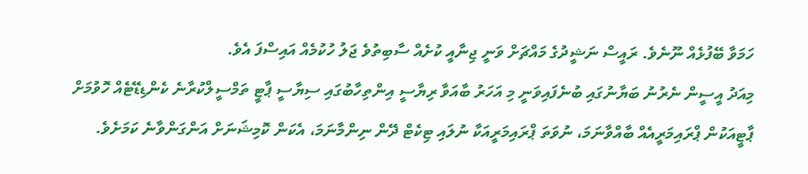ހަމަވާ ބޭފުޅެއް ނޫނެވެ. ރައީސް ނަޝީދުގެ މައްޗަށް ވަނީ ޖިނާއީ ކުށެއް ސާބިތުވެ ޖަލު ހުކުމެއް އައިސްފަ އެވެ.
މިއަދު އީސީން ނެރުނު ބަޔާނުގައި ބުނެފައިވަނީ މި އަހަރު ބާއަވާ ރިޔާސީ އިންތިހާބުގައި ސިޔާސީ ޕާޓީ ތަމްސީލްކުރާނެ ކެންޑިޑޭޓެއް ހޮވުމަށް ޕާޓީއަކުން ޕްރައިމަރީއެއް ބާއްވާނަމަ، ނުވަތަ ޕްރައިމަރީއަކާ ނުލައި ޓިކެޓް ދޭން ނިންމާނަމަ، އެކަން ކޮމިޝަނަށް އަންގަންވާނެ ކަމަށެވެ.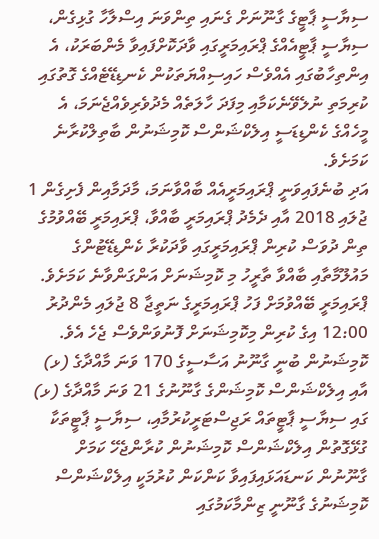ސިޔާސީ ޕާޓީގެ ގާނޫނަށް ގެނައި ތިންވަނަ އިސްލާހާ ގުޅިގެން، ސިޔާސީ ޕާޓީއެއްގެ ޕްރައިމަރީގައި ވާދަކޮށްފައިވާ މެންބަރަކު، އެ އިންތިހާބުގައި އެއްވެސް ހައިސިއްޔަތަކުން ކެނޑިޑޭޓެއްގެ ގޮތުގައި ކުރިމަތި ނުލެވޭނެކަމާއި މިފަދަ ހާލަތެއް މެދުވެރިވެއްޖެނަމަ، އެ މީހެއްގެ ކެންޑިޑަސީ އިލެކްޝަންސް ކޮމިޝަނުން ބާތިލްކުރާނެ ކަމަށެވެ.
އަދި ބުނެފައިވަނީ ޕްރައިމަރީއެއް ބާއްވާނަމަ، މާދަމާއިން ފެށިގެން 1 ޖުލައި 2018 އާއި ދެމެދު ޕްރައިމަރީ ބާއްވާ، ޕްރައިމަރީ ބޭއްވުމުގެ ތިން ދުވަސް ކުރިން ޕްރައިމަރީގައި ވާދަކުރާ ކެންޑިޑޭޓުންގެ މައުލޫމާތާއި ބާއްވާ ތާރީހު މި ކޮމިޝަނަށް އަންގަންވާނެ ކަމަށެވެ. ޕްރައިމަރީ ބޭއްވުމަށް ފަހު ޕްރައިމަރީގެ ނަތީޖާ 8 ޖުލައި މެންދުރު 12:00 އިގެ ކުރިން މިކޮމިޝަނަށް ފޮނުވަންވެސް ޖެހެ އެވެ.
ކޮމިޝަނުން ބުނީ ގާނޫނު އަސާސީގެ 170 ވަނަ މާއްދާގެ (ޅ) އާއި އިލެކްޝަންސް ކޮމިޝަންގެ ގާނޫނުގެ 21 ވަނަ މާއްދާގެ (ޅ) ގައި ސިޔާސީ ޕާޓީތައް ރަޖިސްޓަރީކުރުމާއި، ސިޔާސީ ޕާޓީތަކާ ގުޅޭގޮތުން އިލެކްޝަންސް ކޮމިޝަނުން ކުރާންޖެހޭ ކަމަށް ގާނޫނުން ކަނޑައަޅައިފައިވާ ކަންކަން ކުރުމަކީ އިލެކްޝަންސް ކޮމިޝަނުގެ ގާނޫނީ ޒިންމާކަމުގައި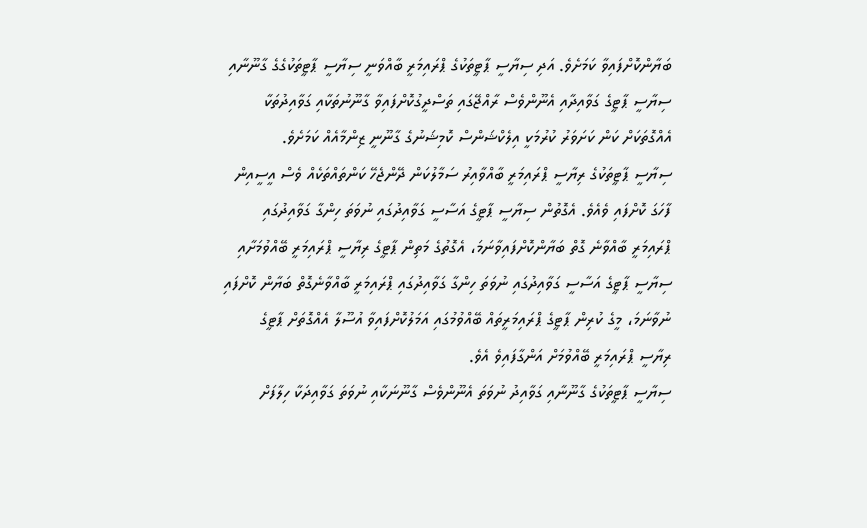ބަޔާންކޮށްފައިވާ ކަމަށެވެ. އަދި ސިޔާސީ ޕާޓީތަކުގެ ޕްރައިމަރީ ބާއްވަނީ ސިޔާސީ ޕާޓީތަކުގެގެ ގާނޫނާއި ސިޔާސީ ޕާޓީގެ ގަވާއިދާއި އެނޫންވެސް ރާއްޖޭގައި ތަސްދީގުކޮށްފައިވާ ގާނޫނުތަކާއި ގަވާއިދުތަކާ އެއްގޮތަކަށް ކަން ކަށަވަރު ކުރުމަކީ އިލެކްޝަންސް ކޮމިޝަނުގެ ގާނޫނީ ޒިންމާއެއް ކަމަށެވެ.
ސިޔާސީ ޕާޓީތަކުގެ ރިޔާސީ ޕްރައިމަރީ ބާއްވާއިރު ސަމާލުކަން ދޭންޖެހޭ ކަންތައްތަކެއް ވެސް އީސީއިން ފާހަގަ ކޮށްފައި ވެއެވެ. އެގޮތުން ސިޔާސީ ޕާޓީގެ އަސާސީ ގަވާއިދުގައި ނުވަތަ ހިންގާ ގަވާއިދުގައި ޕްރައިމަރީ ބާއްވާނެ ގޮތް ބަޔާންކޮށްފައިވާނަމަ، އެގޮތުގެ މަތިން ޕާޓީގެ ރިޔާސީ ޕްރައިމަރީ ބޭއްވުމަށާއި ސިޔާސީ ޕާޓީގެ އަސާސީ ގަވާއިދުގައި ނުވަތަ ހިންގާ ގަވާއިދުގައި ޕްރައިމަރީ ބާއްވާނެގޮތް ބަޔާން ކޮށްފައި ނުވާނަމަ، މީގެ ކުރިން ޕާޓީގެ ޕްރައިމަރީތައް ބޭއްވުމުގައި އަމަލުކޮށްފައިވާ އުސޫލާ އެއްގޮތަށް ޕާޓީގެ ރިޔާސީ ޕްރައިމަރީ ބޭއްވުމަށް އަންގާފައިވެ އެވެ.
ސިޔާސީ ޕާޓީތަކުގެ ގާނޫނާއި ގަވާއިދު ނުވަތަ އެނޫންވެސް ގާނޫނަކާއި ނުވަތަ ގަވާއިދަކާ ހިލާފަށް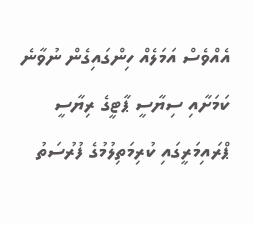އެއްވެސް އަމަލެއް ހިންގައިގެން ނުވާނެ ކަމަށާއި ސިޔާސީ ޕާޓީގެ ރިޔާސީ ޕްރައިމަރީގައި ކުރިމަތިލުމުގެ ފުރުސަތު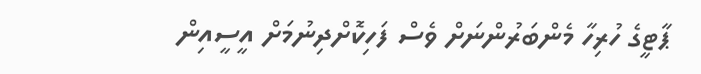ޕާޓީގެ ހުރިހާ މެންބަރުންނަށް ވެސް ފަހިކޮށްދިނުމަށް އީސީއިން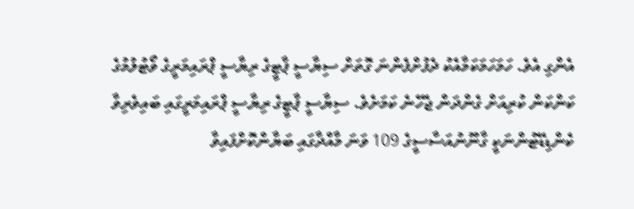އެންގި އެވެ. ހަމަހަމަކަމާއެކު ދެފުށްފެންނަ ގޮތަށް ސިޔާސީ ޕާޓީގެ ރިޔާސީ ޕްރައިމަރީގެ ވޯޓުލުމުގެ ކަންކަން ކުރިއަށް ގެންދަން ޖެހޭނެ ކަމަށެވެ. ސިޔާސީ ޕާޓީގެ ރިޔާސީ ޕްރައިމަރީގައި ބައިވެރިވާ ކެންޑިޑޭޓުންނަކީ ގާނޫނުއަސާސީގެ 109 ވަނަ މާއްދާގައި ބަޔާންކޮށްފައިވާ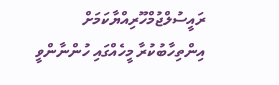ރައީސުލްޖުމްހޫރިއްޔާކަމަށް އިންތިހާބުކުރާ މީހެއްގައި ހުންނާންވީ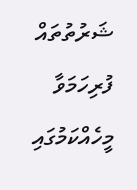ޝަރުތުތައް ފުރިހަމަވާ މީހެއްކަމުގައި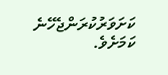ކަށަވަރުކުރަންޖެހޭނެ ކަމަށެވެ.